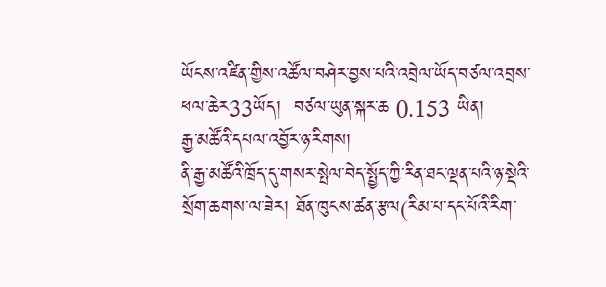ཡོངས་འཛིན་གྱིས་འཚོལ་བཤེར་བྱས་པའི་འབྲེལ་ཡོད་བཙལ་འབྲས་ཕལ་ཆེར33ཡོད།  བཙལ་ཡུན་སྐར་ཆ 0.153 ཡིན།
རྒྱ་མཚོའི་དཔལ་འབྱོར་ཉ་རིགས།
ནི་རྒྱ་མཚོའི་ཁྲོད་དུ་གསར་སྤེལ་བེད་སྤྱོད་ཀྱི་རིན་ཐང་ལྡན་པའི་ཉ་སྡེའི་སྲོག་ཆགས་ལ་ཟེར། ཐོན་ཁུངས་ཚན་རྩལ(རིམ་པ་དང་པོའི་རིག་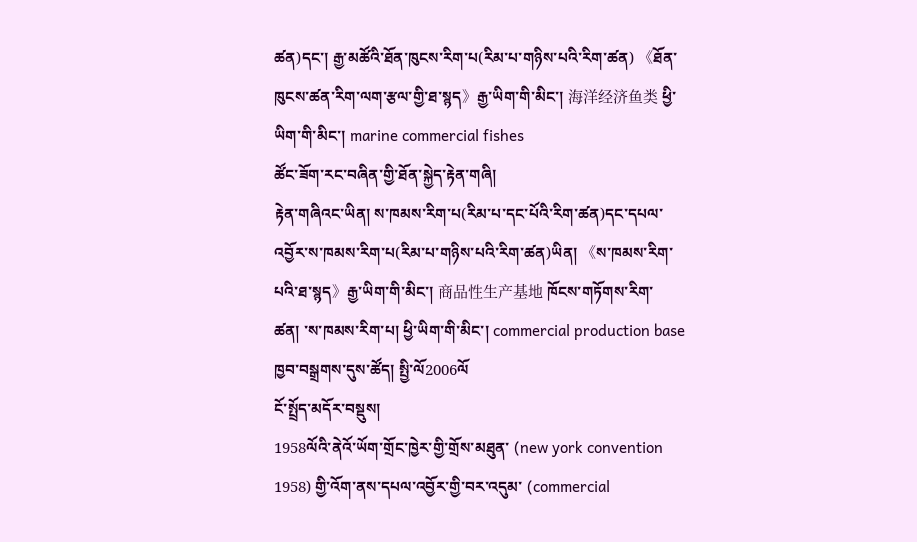ཚན)དང་། རྒྱ་མཚོའི་ཐོན་ཁུངས་རིག་པ(རིམ་པ་གཉིས་པའི་རིག་ཚན) 《ཐོན་ཁུངས་ཚན་རིག་ལག་རྩལ་གྱི་ཐ་སྙད》རྒྱ་ཡིག་གི་མིང་། 海洋经济鱼类 ཕྱི་ཡིག་གི་མིང་། marine commercial fishes
ཚོང་ཟོག་རང་བཞིན་གྱི་ཐོན་སྐྱེད་རྟེན་གཞི།
རྟེན་གཞིའང་ཡིན། ས་ཁམས་རིག་པ(རིམ་པ་དང་པོའི་རིག་ཚན)དང་དཔལ་འབྱོར་ས་ཁམས་རིག་པ(རིམ་པ་གཉིས་པའི་རིག་ཚན)ཡིན། 《ས་ཁམས་རིག་པའི་ཐ་སྙད》རྒྱ་ཡིག་གི་མིང་། 商品性生产基地 ཁོངས་གཏོགས་རིག་ཚན། ་ས་ཁམས་རིག་པ། ཕྱི་ཡིག་གི་མིང་། commercial production base ཁྱབ་བསྒྲགས་དུས་ཚོད། སྤྱི་ལོ2006ལོ
ངོ་སྤྲོད་མདོར་བསྡུས།
1958ལོའི་ནེའོ་ཡོག་གྲོང་ཁྱེར་གྱི་གྲོས་མཐུན་ (new york convention 1958) གྱི་འོག་ནས་དཔལ་འབྱོར་གྱི་བར་འདུམ་ (commercial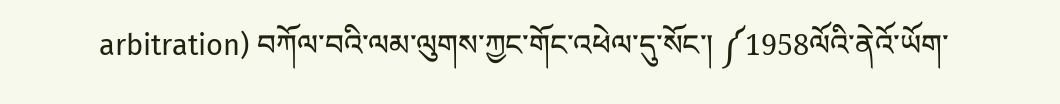arbitration) བཀོལ་བའི་ལམ་ལུགས་ཀྱང་གོང་འཕེལ་དུ་སོང་། ༼1958ལོའི་ནེའོ་ཡོག་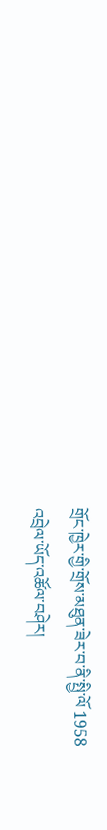གྲོང་ཁྱེར་གྱི་གྲོས་མཐུན་ཟེར་བ་ནི་སྤྱི་ལོ 1958
འབྲེལ་ཡོད་འཚོལ་བཤེར།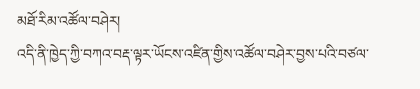མཐོ་རིམ་འཚོལ་བཤེར།
འདི་ནི་ཁྱེད་ཀྱི་བཀའ་བརྡ་ལྟར་ཡོངས་འཛིན་གྱིས་འཚོལ་བཤེར་བྱས་པའི་བཙལ་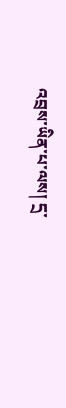འབྲས་ཡིན་པ་ལས། དྲ་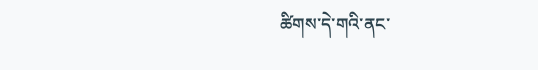ཚིགས་དེ་གའི་ནང་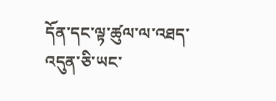དོན་དང་ལྟ་ཚུལ་ལ་འཐད་འདུན་ཅི་ཡང་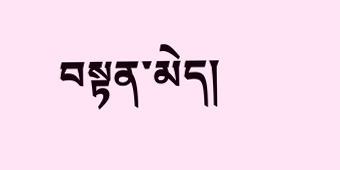བསྟན་མེད།